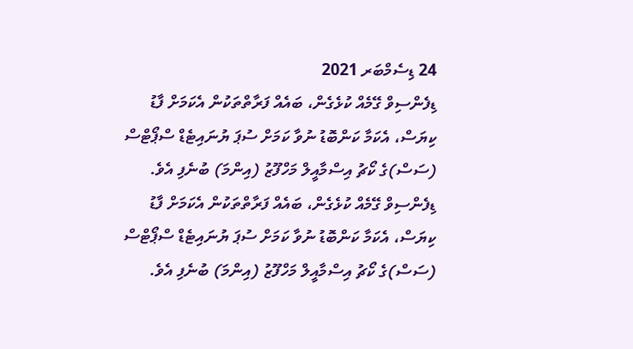24 ޑިސެމްބަރ 2021
ޑިފެންސިވް ގޭމެއް ކުޅެގެން، ބައެއް ފަރާތްތަކުން އެކަމަށް ފާޑު ކިޔަސް، އެކަމާ ކަންބޮޑު ނުވާ ކަމަށް ސުޕަ ޔުނައިޓެޑް ސްޕޯޓްސް (ސަސް)ގެ ކޯޗު އިސްމާއީލް މަހްފޫޒު (އިންމަ) ބުނެފި އެވެ.
ޑިފެންސިވް ގޭމެއް ކުޅެގެން، ބައެއް ފަރާތްތަކުން އެކަމަށް ފާޑު ކިޔަސް، އެކަމާ ކަންބޮޑު ނުވާ ކަމަށް ސުޕަ ޔުނައިޓެޑް ސްޕޯޓްސް (ސަސް)ގެ ކޯޗު އިސްމާއީލް މަހްފޫޒު (އިންމަ) ބުނެފި އެވެ.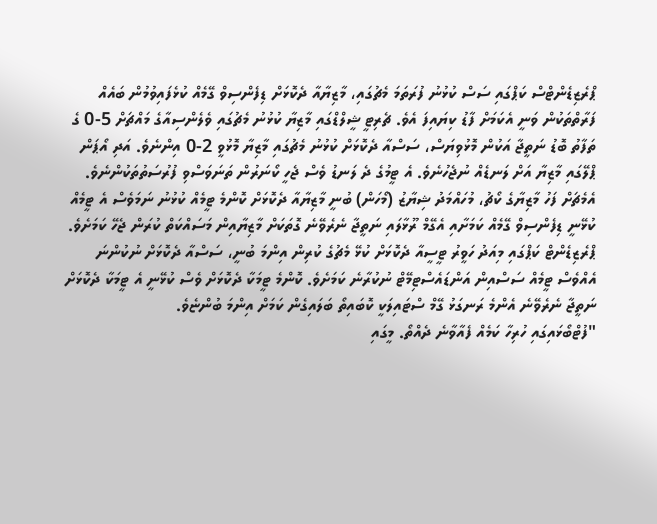ޕްރެޒިޑެންޓްސް ކަޕްގައި ސަސް ކުޅުނު ފުރަތަމަ މެޗުގައި، މާޒިޔާއާ ދެކޮޅަށް ޑިފެންސިވް ގޭމެއް ކުޅެފައިވުމުން ބައެއް ފަރާތްތަކުން ވަނީ އެކަމަށް ފާޑު ކިޔައިފަ އެވެ. ޗެރިޓީ ޝީލްޑްގައި މާޒިޔާ ކުޅުނު މެޗުގައި ވެލެންސިއާގެ މައްޗަށް 5-0 ގެ ތަފާތު ބޮޑު ނަތީޖާ އަކުން މޮޅުވިޔަސް، ސަސްއާ ދެކޮޅަށް ކުޅުނު މެޗުގައި މާޒިޔާ މޮޅުވީ 2-0 އިންނެވެ. އަދި އޯޕަން ޕްލޭގައި މާޒިޔާ އަށް ލަނޑެއް ނުޖެހުނެވެ. އެ ޓީމުގެ ދެ ލަނޑު ވެސް ޖެހީ ކޯނަރުން ތަނަވަސްވި ފުރުސަތުތަކުންނެވެ.
އެމެޗަށް ފަހު މާޒިޔާގެ ކޯޗު، މުހައްމަދު ޝިޔާޒު (މޯހަން) ބުނީ މާޒިޔާއާ ދެކޮޅަށް ކޮންމެ ޓީމެއް ކުޅުނު ނަމަވެސް އެ ޓީމެއް ކުޅޭނީ ޑިފެންސިވް ގޭމެއް ކަމަށާއި އެގޭމް ރޫޅާލައި ނަތީޖާ ނެރެވޭނެ ގޮތަކަށް މާޒިޔާއިން މަސައްކަތް ކުރަން ޖެހޭ ކަމަށެވެ.
ޕްރެޒިޑެންޓް ކަޕްގައި މިއަދު ހަވީރު ޓީސީއާ ދެކޮޅަށް ކުޅޭ މެޗުގެ ކުރިން އިންމަ ބުނީ، ސަސްއާ ދެކޮޅަށް ނުކުންނަ އެއްވެސް ޓީމެއް ސަސްއިން އަންޑައެސްޓިމޭޓް ނުކުރާނެ ކަމަށެވެ. ކޮންމެ ޓީމަކާ ދެކޮޅަށް ވެސް ކުޅޭނީ އެ ޓީމަކާ ދެކޮޅަށް ނަތީޖާ ނެރެވޭނެ އެންމެ ރަނގަޅު ގޭމް ސްޓައިލަކީ ކޮބައިތޯ ބަލައިގެން ކަމަށް އިންމަ ބުންޏެވެ.
"ފުޓްބޯޅައިގައި ހުރިހާ ކަމެއް ފެއާވާނެ ދެއްތޯ. މީގައި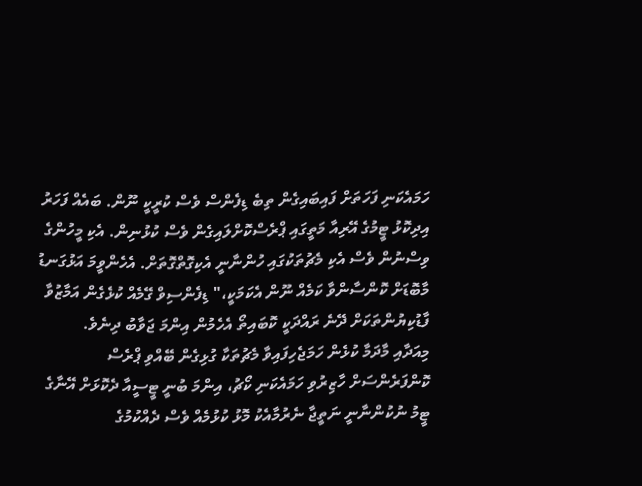ހަމައެކަނި ފަހަތަށް ފައިބައިގެން ތިބެ ޑިފެންސް ވެސް ކުރީކީ ނޫން. ބައެއް ފަހަރު އިދިކޮޅު ޓީމުގެ އޭރިއާ މަތީގައި ޕްރެސްކޮށްލައިގެން ވެސް ކުޅުނިން. އެކި މީހުންގެ ވިސްނުން ވެސް އެކި މެޗުތަކުގައި ހުންނާނީ އެކިގޮތްގޮތަށް. އެހެންވީމަ އަޅުގަނޑު މާބޮޑަށް ކޮންސާންވާ ކަމެއް ނޫން އެކަމަކީ،" ޑިފެންސިވް ގޭމެއް ކުޅެގެން އަމާޒުވާ ފާޑުކިޔުންތަކަށް ދޭނެ ރައްދަކީ ކޮބައިތޯ އެހެމުން އިންމަ ޖަވާބު ދިނެވެ.
މިއަދާއި މާދަމާ ކުޅެން ހަމަޖެހިފައިވާ މެޗުތަކާ ގުޅިގެން ބޭއްވި ޕްރެސް ކޮންފަރެންސަށް ހާޒިރުވި ހަމައެކަނި ކޯޗު، އިންމަ ބުނީ ޓީސީއާ ދެކޮޅަށް އޭނާގެ ޓީމު ނުކުންނާނީ ނަތީޖާ ނެރުމާއެކު މޮޅު ކުޅުމެއް ވެސް ދެއްކުމުގެ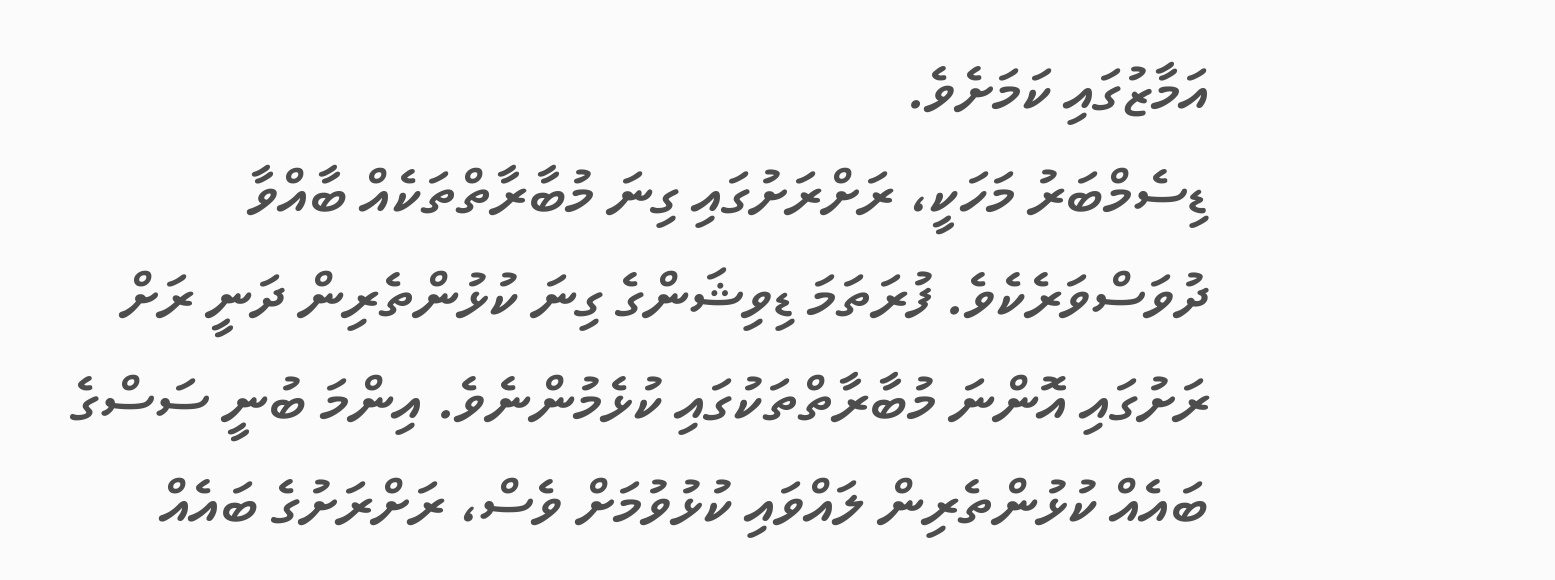އަމާޒުގައި ކަމަށެވެ.
ޑިސެމްބަރު މަހަކީ، ރަށްރަށުގައި ގިނަ މުބާރާތްތަކެއް ބާއްވާ ދުވަސްވަރެކެވެ. ފުރަތަމަ ޑިވިޝަންގެ ގިނަ ކުޅުންތެރިން ދަނީ ރަށް ރަށުގައި އޮންނަ މުބާރާތްތަކުގައި ކުޅެމުންނެވެ. އިންމަ ބުނީ ސަސްގެ ބައެއް ކުޅުންތެރިން ލައްވައި ކުޅުވުމަށް ވެސް، ރަށްރަށުގެ ބައެއް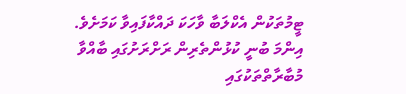ޓީމުތަކުން އެކްލަބާ ވާހަކަ ދައްކާފައިވާ ކަމަށެވެ.
އިންމަ ބުނީ ކުޅުންތެރިން ރަށްރަށުގައި ބާއްވާ މުބާރާތްތަކުގައި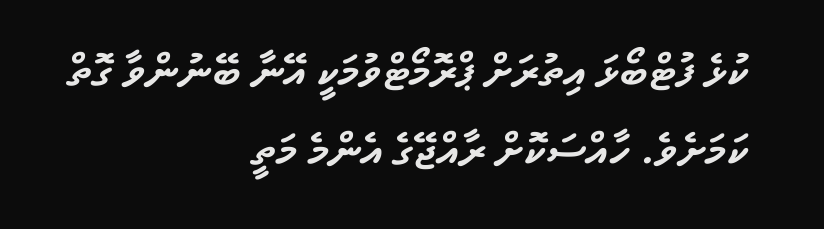ކުޅެ ފުޓްބޯޅަ އިތުރަށް ޕްރޮމޯޓްވުމަކީ އޭނާ ބޭނުންވާ ގޮތް ކަމަށެވެ. ހާއްސަކޮށް ރާއްޖޭގެ އެންމެ މަތީ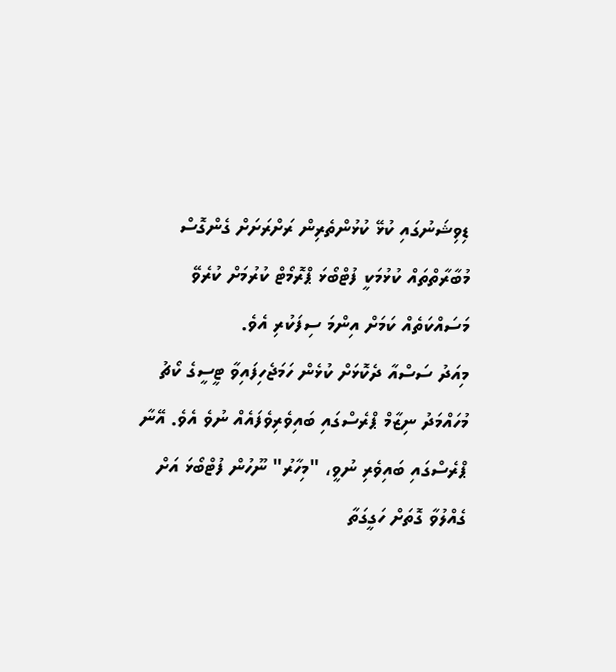ޑިވިޝަނުގައި ކުޅޭ ކުޅުންތެރިން ރަށްރަށަށް ގެންގޮސް މުބާރާތްތައް ކުޅުމަކީ ފުޓްބޯޅަ ޕްރޮމޯޓް ކުރުމަށް ކުރެވޭ މަސައްކަތެއް ކަމަށް އިންމަ ސިފަކުރި އެވެ.
މިއަދު ސަސްއާ ދެކޮޅަށް ކުޅެން ހަމަޖެހިފައިވާ ޓީސީގެ ކޯޗު މުހައްމަދު ނިޒާމް ޕްރެސްގައި ބައިވެރިވެފައެއް ނުވެ އެވެ. އޭނާ ޕްރެސްގައި ބައިވެރި ނުވީ، "މިހާރު" ނޫހުން ފުޓްބޯޅަ އަށް ގެއްލުވާ ގޮތަށް ހަގީގަތާ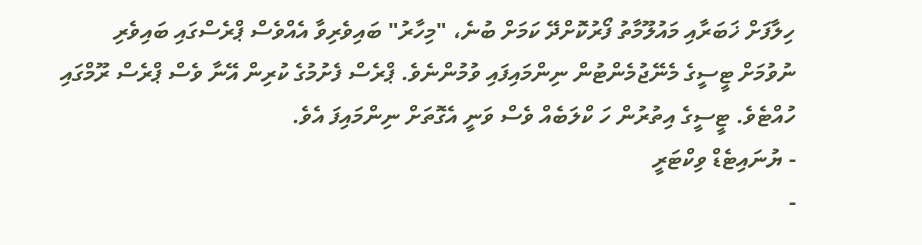ހިލާފަށް ޚަބަރާއި މައުލޫމާތު ފޯރުކޮށްދޭ ކަމަށް ބުނެ، "މިހާރު" ބައިވެރިވާ އެއްވެސް ޕްރެސްގައި ބައިވެރި ނުވުމަށް ޓީސީގެ މެނޭޖުމެންޓުން ނިންމައިފައި ވުމުންނެވެ. ޕްރެސް ފެށުމުގެ ކުރިން އޭނާ ވެސް ޕްރެސް ރޫމްގައި ހުއްޓެވެ. ޓީސީގެ އިތުރުން ހަ ކްލަބެއް ވެސް ވަނީ އެގޮތަށް ނިންމައިފަ އެވެ.
- ޔުނައިޓެޑް ވިކްޓަރީ
-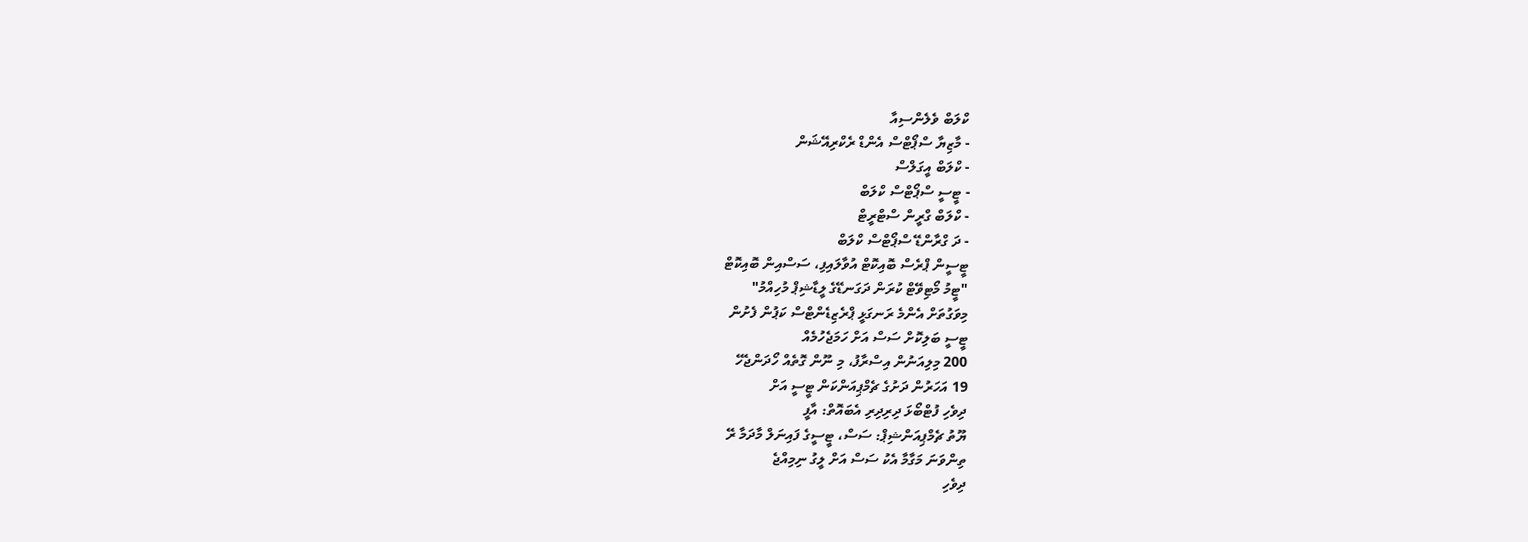ކްލަބް ވެލެންސިއާ
- މާޒިޔާ ސްޕޯޓްސް އެންޑް ރެކްރިއޭޝަން
- ކްލަބް އީގަލްސް
- ޓީސީ ސްޕޯޓްސް ކްލަބް
- ކްލަބް ގްރީން ސްޓްރީޓް
- ދަ ގްރާންޑޭ ސްޕޯޓްސް ކްލަބް
ޓީސީން ޕްރެސް ބޮއިކޮޓް އުވާލައިފި، ސަސްއިން ބޮއިކޮޓް
"ޓީމު މޯޓިވޭޓް ކުރަން ދަގަނޑޭގެ ލީޑާޝިޕް މުހިއްމު"
މިވަގުތަށް އެންމެ ރަނގަޅީ ޕްރެޒިޑެންޓްސް ކަޕުން ފެށުން
ޓީސީ ބަލިކޮށް ސަސް އަށް ހަމަޖެހުމެއް
200 މިލިއަނުން އިސްރާފު، މި ނޫން ގޮތެއް ހޯދަންޖެހޭ
19 އަހަރުން ދަށުގެ ޗެމްޕިއަންކަން ޓީސީ އަށް
ދިވެހި ފުޓްބޯޅަ ދިރިދިރި އެބައޮތް: އާފީ
ޔޫތު ޗެމްޕިއަންޝިޕް: ސަސް، ޓީސީގެ ފައިނަލް މާދަމާ ރޭ
ތިންވަނަ މަގާމާ އެކު ސަސް އަށް ލީގު ނިމިއްޖެ
ދިވެހި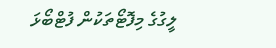ލީގުގެ މިފޮޓޯތަކުން ފުޓްބޯޅަ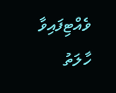ވެއްޓިފައިވާ ހާލަތު